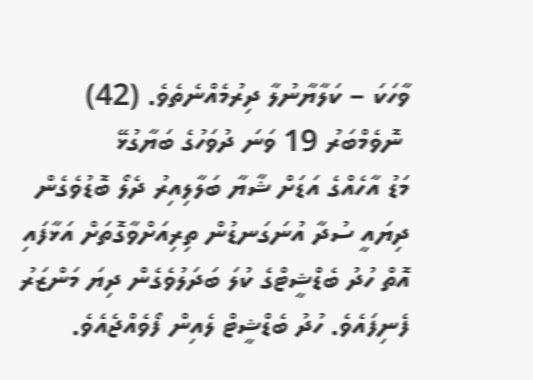ވާހަކަ – ކަލާޔާނުލާ ދިރުމެއްނެތެވެ. (42)
 ނޮވެމްބަރު 19 ވަނަ ދުވަހުގެ ބަޔާގުޅޭ
މަޑު އާހެއްގެ އަޑަށް ޝާޔާ ބަލާލިއިރު ދެލޯ ބޮޑުވެގެން ދިޔައީ ސުދާ އުނަގަނޑުން ތިރިއަށްވާގޮތަށް އަޅާފައި އޮތް ހުދު ބެޑްޝީޓްގެ ކުލަ ބަދަލުވެގެން ދިޔަ މަންޒަރު ފެނިފައެވެ. ހުދު ބެޑްޝީޓް ލެއިން ފޯވެއްޖެއެވެ.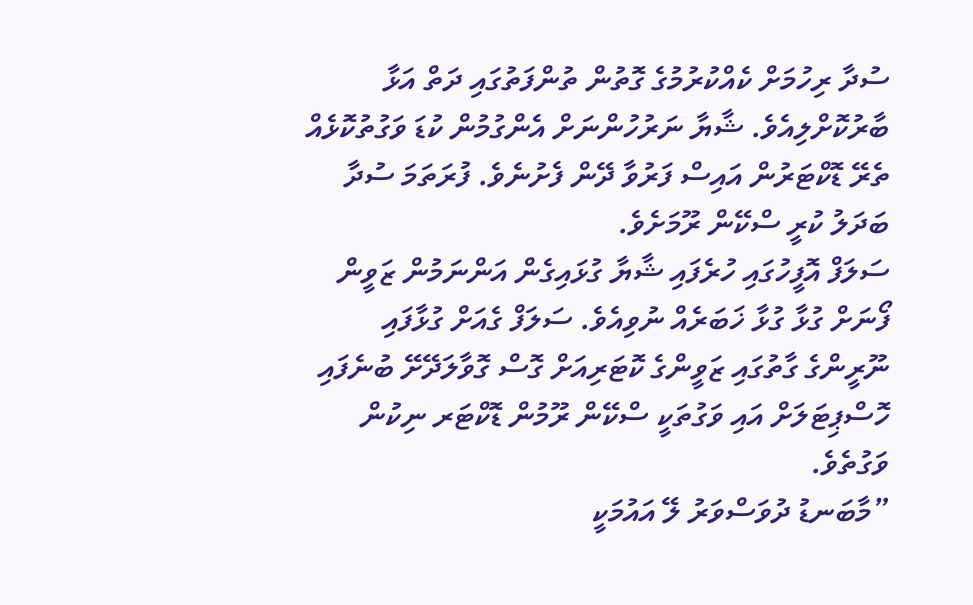ސުދާ ރިހުމަށް ކެއްކުރުމުގެ ގޮތުން ތުންފަތުގައި ދަތް އަޅާ ބާރުކޮށްލިއެވެ. ޝާޔާ ނަރުހުންނަށް އެންގުމުން ކުޑަ ވަގުތުކޮޅެއް ތެރޭ ޑޮކްޓަރުން އައިސް ފަރުވާ ދޭން ފެށުނެވެ. ފުރަތަމަ ސުދާ ބަދަލު ކުރީ ސްކޭން ރޫމަށެވެ.
ސަލަފް އޮފީހުގައި ހުރެފައި ޝާޔާ ގުޅައިގެން އަންނަމުން ޒަވީން ފޯނަށް ގުޅާ ގުޅާ ޚަބަރެއް ނުވިއެވެ. ސަލަފް ގެއަށް ގުޅާފައި ނޫރީންގެ ގާތުގައި ޒަވީންގެ ކޮޓަރިއަށް ގޮސް ގޮވާލަދޭށޭ ބުނެފައި ހޮސްޕިޓަލަށް އައި ވަގުތަކީ ސްކޭން ރޫމުން ޑޮކްޓަރ ނިކުން ވަގުތެވެ.
”މާބަނޑު ދުވަސްވަރު ލޭ އައުމަކީ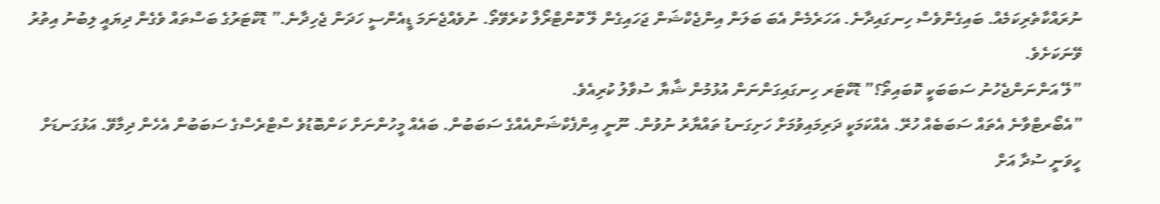ނުރައްކާތެރިކަމެއް. ބައިގެންވެސް ހިނގައިދާނެ. އަހަރެމެން އެބަ ބަލަން އިންޖެކްޝަން ޖަހައިގެން ލޭ ކޮންޓްރޯލް ކުރެވޭތޯ. ނުވެއްޖެނަމަ ޑީއެންސީ ހަދަން ޖެހިދާނެ.” ޑޮކްޓަރުގެ ބަސްތައް ވެގެން ދިޔައީ ލިބުނު އިތުރު ވޭނަކަށެވެ.
”ލޭ އަންނަންޖެހުނު ސަބަބަކީ ކޮބައިތޯ؟” ޑޮކްޓަރ ހިނގައިގަންނަން އުޅުމުން ޝާޔާ ސުވާލު ކުރިއެވެ.
”އެބޯރޓްވާނެ އެތައް ސަބަބެއް ހުރޭ. އެއްކަމަކީ ދަރިމައިވުމަށް ހަށިގަނޑު ތައްޔާރު ނުވުން. ނޫނީ އިންފެކްޝަންއެއްގެ ސަބަބުން. ބައެއް މީހުންނަށް ކަންބޮޑުވެ ސްޓްރެސްގެ ސަބަބުން އެހެން ދިމާވޭ. އަޅުގަނޑަށް ހީވަނީ ސުދާ އަށް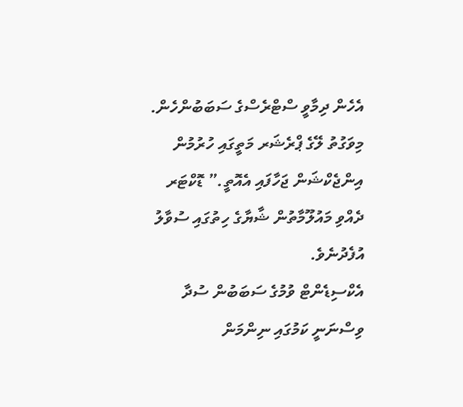އެހެން ދިމާވީ ސްޓްރެސްގެ ސަބަބުންހެން. މިވަގުތު ލޭގެ ޕްރެޝަރ މަތީގައި ހުރުމުން އިންޖެކްޝަން ޖަހާފައި އެއޮތީ.” ޑޮކްޓަރ ދެއްވި މައުލޫމާތުން ޝާޔާގެ ހިތުގައި ސުވާލު އުފެދުނެވެ.
އެކްސިޑެންޓް ވުމުގެ ސަބަބުން ސުދާ ވިސްނަނީ ކަމުގައި ނިންމަން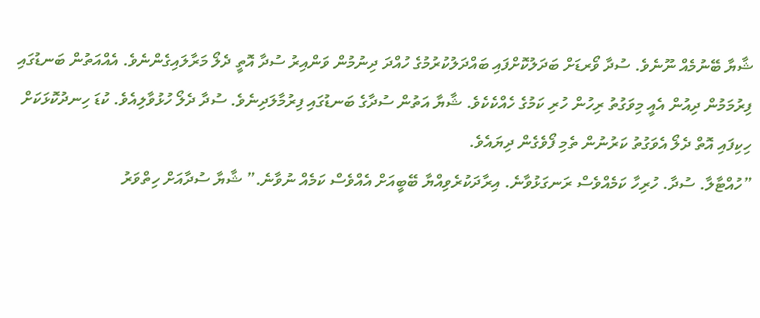ޝާޔާ ބޭނުމެއް ނޫނެވެ. ސުދާ ވޯރޑަށް ބަދަލުކޮށްފައި ބައްދަލުކުރުމުގެ ހުއްދަ ދިނުމުން ވަންއިރު ސުދާ އޮތީ ދެލޯ މަރާލައިގެންނެވެ. އެއްއަތުން ބަނޑުގައި ފިރުމަމުން ދިއުން އެއީ މިވަގުތު ރިހުން ހުރި ކަމުގެ ހެއްކެކެވެ. ޝާޔާ އަތުން ސުދާގެ ބަނޑުގައި ފިރުމާލަދިނެވެ. ސުދާ ދެލޯ ހުޅުވާލިއެވެ. ކުޑަ ހިނދުކޮޅަކަށް ހިކިފައި އޮތް ދެލޯ އެވަގުތު ކަރުނުން ތެމި ފޯވެގެން ދިޔައެވެ.
”ހުއްޓާލާ. ސުދާ. ހުރިހާ ކަމެއްވެސް ރަނގަޅުވާނެ. އިރާދަކުރެވިއްޔާ ބޭބީއަށް އެއްވެސް ކަމެއް ނުވާނެ.” ޝާޔާ ސުދާއަށް ހިތްވަރު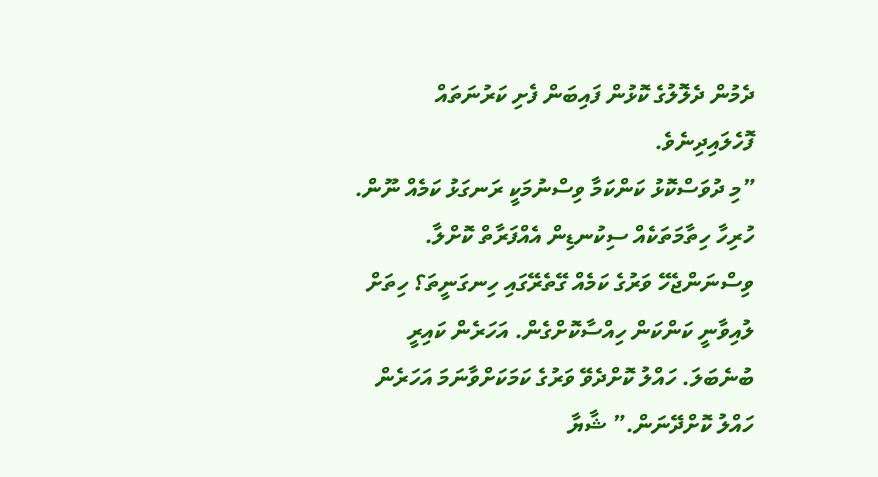ދެމުން ދެލޮލުގެ ކޮޅުން ފައިބަން ފެށި ކަރުނަތައް ފޮހެލައިދިނެވެ.
”މި ދުވަސްކޮޅު ކަންކަމާ ވިސްނުމަކީ ރަނގަޅު ކަމެއް ނޫން. ހުރިހާ ހިތާމަތަކެއް ސިކުނޑިން އެއްފަރާތް ކޮށްލާ. ވިސްނަންޖެހޭ ވަރުގެ ކަމެއް ގޭތެރޭގައި ހިނގަނީތަ؟ ހިތަށް ލުއިވާނީ ކަންކަން ހިއްސާކޮށްގެން. އަހަރެން ކައިރީ ބުނެބަލަ. ހައްލު ކޮށްދެވޭ ވަރުގެ ކަމަކަށްވާނަމަ އަހަރެން ހައްލު ކޮށްދޭނަން.” ޝާޔާ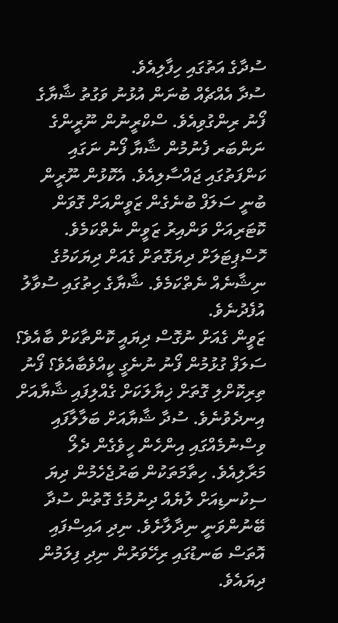ސުދާގެ އަތުގައި ހިފާލިއެވެ.
ސުދާ އެއްޗެއް ބުނަން އުޅުނު ވަގުތު ޝާޔާގެ ފޯނު ރިންގުވިއެވެ. ސްކްރީނުން ނޫރީންގެ ނަންބަރ ފެނުމުން ޝާޔާ ފޯނު ނަގައި ކަންފަތުގައި ޖައްސާލިއެވެ. އެކޮޅުން ނޫރީން ބުނީ ސަލަފް ބުނެގެން ޒަވީންއަށް ގޮވަން ކޮޓަރިއަށް ވަންއިރު ޒަވީން ނެތްކަމެވެ. ހޮސްޕިޓަލަށް ދިޔަގޮތަށް ގެއަށް ދިޔަކަމުގެ ނިޝާނެއް ނެތްކަމެވެ. ޝާޔާގެ ހިތުގައި ސުވާލު އުފެދުނެވެ.
ޒަވީން ގެއަށް ނުގޮސް ދިޔައީ ކޮންތާކަށް ބާއެވެ؟ ސަލަފް ގުޅުމުން ފޯނު ނުނެގީ ކީއްވެބާއެވެ؟ ފޯނު ތިރިކޮށްލި ގޮތަށް ޚިޔާލަކަށް ގެއްލިފައި ޝާޔާއަށް އިނދެވުނެވެ. ސުދާ ޝާޔާއަށް ބަލާލާފައި ވިސްނުމެއްގައި އިންހެން ހީވެގެން ދެލޯ މަރާލިއެވެ. ހިތާމަތަކުން ބަރުޖެހެމުން ދިޔަ ސިކުނޑިއަށް ލުޔެއް ދިނުމުގެ ގޮތުން ސުދާ ބޭނުންވަނީ ނިދާލާށެވެ. ނިދި އައިސްފައި އޮތަސް ބަނޑުގައި ރިހޭވަރުން ނިދި ފިލަމުން ދިޔައެވެ.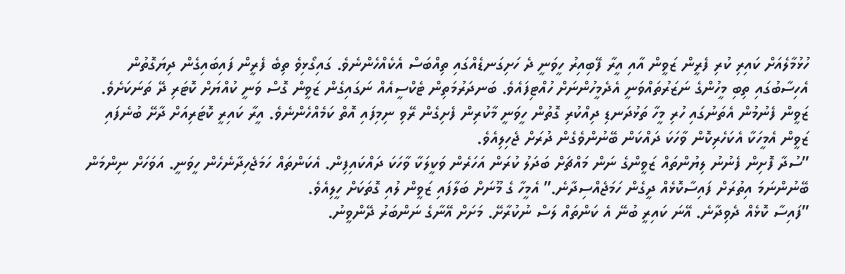ހުޅުމާލެއަށް ކައިރި ކުރި ފެރީން ޒަވީން އާއި އީރާ ފޭބިއިރު ހީވަނީ ދެ ހަށިގަނޑެއްގައި ތިއްބަސް އެކެއްހެންނެވެ. ގައިގޯޅިވެ ތިބެ ފެރީން ފައިބައިގެން ދިޔަގޮތުން އެހިސާބުގައި ތިބި މީހުންގެ ނަޒަރުތައްވަނީ އެދެމީހުންނަށް ހުއްޓިފައެވެ. ބަނދަރުމަތިން ޓެކްސީއެއް ނަގައިގެން ޒަވީން ގޮސް ވަނީ ކުއްޔަށް ކޮޓަރި ދޭ ތަނަކަށެވެ. ޒަވީން ފެނުމުން އެތަނުގައި ހުރި މީހާ ތަޅުދަނޑި ދިއްކުރި ގޮތުން ހީވަނީ މާކުރިން ފެށިގެން ރޭވި ނިމިފައި އޮތް ކަމެއްހެންނެވެ. އީރާ ކައިރީ ކޮޓަރިއަށް ދާށޭ ބުނެފައި ޒަވީން އެމީހަކާ އެކަހެރިކޮން ވާހަކަ ދައްކަން ބޭނުންވެގެން ދުރަށް ޖެހިލިއެވެ.
”ސުދާ ފޮށިން ފެނުނު ލިޔުންތައް ޒަވީންގެ ނަން މައްޗަށް ބަދަލު ކުރަން އަހަރެން ވަކީލަކާ ވާހަކަ ދައްކައިފިން. އެކަންތައް ހަމަޖެހިދާނެހެން ހީވަނީ. އަވަހަށް ނިންމަން ބޭނުންނަމަ އިތުރަށް ފައިސާކޮޅެއް ދީގެން ހަމަޖެއްސިދާނެ.” އެމީހާ ގެ މޫނަށް ބަލާފައި ޒަވީން ލުއި ގޮތަކަށް ހީލިއެވެ.
”ފައިސާ ކޮޅެއް ދެވިދާނެ. އޭނަ ކައިރީ ބުނޭ އެ ކަންތައް ލަސް ނުކުރާށޭ. މަށަށް އޭނާގެ ނަންބަރު ދޭންވީނު.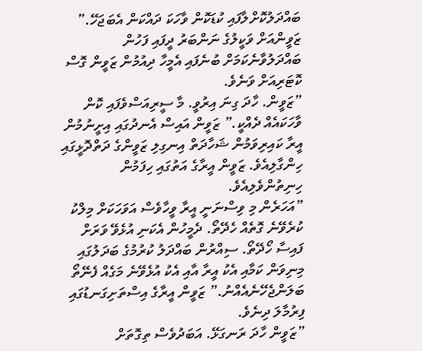ބައްދަލުކޮށްލާފައި ކުޑަކޮން ވާހަކަ ދައްކަން އެބަޖަހޭ.” ޒަވީންއަށް ވަކީލުގެ ނަންބަރު ދީފައި ފަހުން ބައްދަލުވާނެކަމަށް ބުނެފައި އެމީހާ ދިއުމުން ޒަވީން ގޮސް ކޮޓަރިއަށް ވަނެވެ.
”ޒަވީން. ހާދަ ގިނަ އިރުވީ. މާ ސީރިއަސްވެފައި ކޮން ވާހަކައެއް ދެއްކީ.” ޒަވީން އައިސް އެނދުގައި އިށީނުމުން އީރާ ކައިރިވަމުން ޝަހާދަތް އިނގިލި ޒަވީންގެ ދަތްދޮޅީގައި ހިންގާލިއެވެ. ޒަވީން އީރާގެ އަތުގައި ހިފަމުން ހިނިތުންވެލިއެވެ.
”އަހަރެން މި ވިސްނަނީ އީރާ ވީހާވެސް އަވަހަކަށް މިލްކު ކުރެވޭނެ ގޮތެއް ހެދޭތޯ. ދެމީހުން އެކަނި އުޅެވޭ ވަރަށް ފައިސާ ހޯދޭތޯ. ސިއްރުން ބައްދަލު ކުރުމުގެ ބަދަލުގައި މިނިވަން ކަމާއި އެކު އީރާ އާއި އެކު އުޅެވޭނެ މަގެއް ފެނޭތޯ ބަލަންޖެހޭނެއެއްނު.” ޒަވީން އީރާގެ އިސްތަށިގަނޑުގައި ފިރުމާލަ ދިނެވެ.
”ޒަވީން ހާދަ ރަނގަޅޭ. އަބަދުވެސް ތިގޮތަށް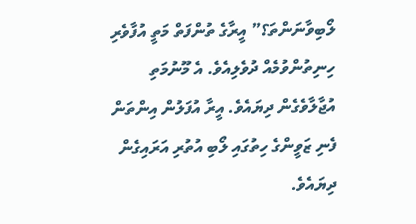ލޯބިވާނަންތަ؟” އީރާގެ ތުންފަތް މަތީ އުފާވެރި ހިނިތުންވުމެއް ދުވެލިއެވެ. އެ މޫނުމަތި އުޖާލާވެގެން ދިޔައެވެ. އީރާ އުފަލުން އިންތަން ފެނި ޒަވީންގެ ހިތުގައި ލޯބި އުތުރި އަރައިގެން ދިޔައެވެ.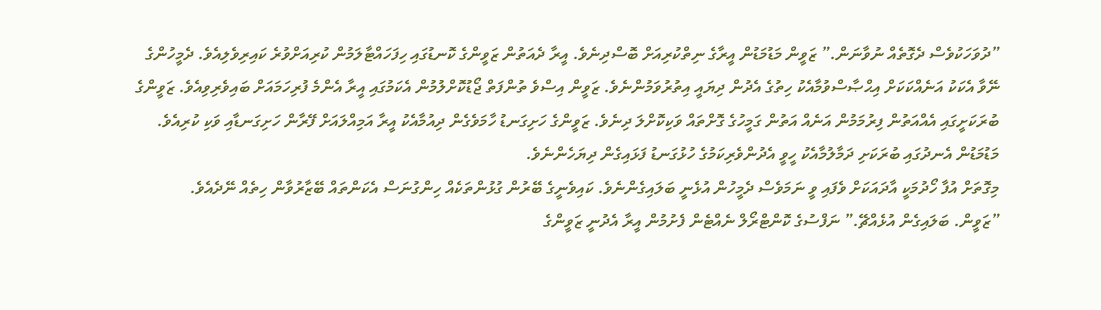”ދުވަހަކުވެސް ދެގޮތެއް ނުވާނަން.” ޒަވީން މަޑުމަޑުން އީރާގެ ނިތްކުރިއަށް ބޮސްދިނެވެ. އީރާ ދެއަތުން ޒަވީންގެ ކޮނޑުގައި ހިފަހައްޓާލަމުން ކުރިއަށްވުރެ ކައިރިވެލިއެވެ. ދެމީހުންގެ ނޭވާ އެކަކު އަނެއްކަކަށް އިޙްޞާސްވުމާއެކު ހިތުގެ އެދުން ދިޔައީ އިތުރުވަމުންނެވެ. ޒަވީން އިސްވެ ތުންފަތް ޖޯޑުކޮށްލުމުން އެކަމުގައި އީރާ އެންމެ ފުރިހަމައަށް ބައިވެރިވިއެވެ. ޒަވީންގެ ބުރަކަށީގައި އެއްއަތުން ފިރުމަމުން އަނެއް އަތުން ގަމީހުގެ ގޮށްތައް ވަކިކޮށްލަ ދިނެވެ. ޒަވީންގެ ހަށިގަނޑު ހާމަވެގެން ދިއުމާއެކު އީރާ އަމިއްލައަށް ފޭރާން ހަށިގަނޑާއި ވަކި ކުރިއެވެ. މަޑުމަޑުން އެނދުގައި ބުރަކަށި ދަމާލުމާއެކު ހީވީ އެދުންވެރިކަމުގެ ހުޅުގަނޑު ފަޅައިގެން ދިޔަހެންނެވެ.
މިގޮތަށް އުފާ ހޯދުމަކީ އާދައަކަށް ވެފައި ވީ ނަމަވެސް ދެމީހުން އުޅެނީ ބަލައިގެންނެވެ. ކައިވެނީގެ ބޭރުން ގުޅުންތަކެއް ހިންގުނަސް އެކަންތައް ބޭޒާރުވާން ހިތެއް ނޭދެއެވެ.
”ޒަވީން. ބަލައިގެން އުޅެއްޗޭ.” ނަފްސުގެ ކޮންޓްރޯލް ނެއްޓެން ފެށުމުން އީރާ އެދުނީ ޒަވީންގެ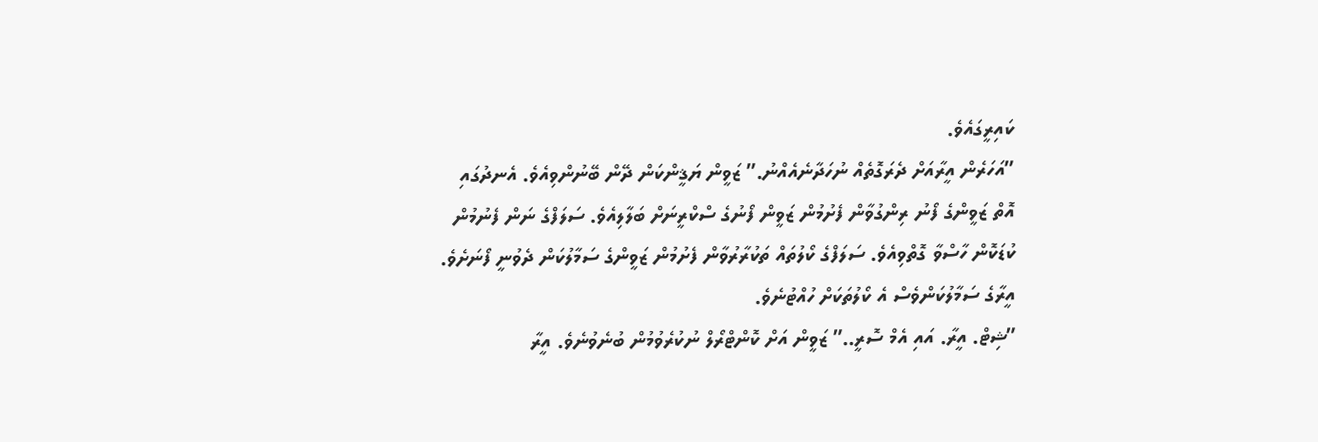ކައިރީގައެވެ.
”އަހަރެން އީރާއަށް ދެރަގޮތެއް ނުހަދާނެއެއްނު.” ޒަވީން ޔަޤީންކަން ދޭން ބޭނުންވިއެވެ. އެނދުގައި އޮތް ޒަވީންގެ ފޯނު ރިންގުވާން ފެށުމުން ޒަވީން ފޯނުގެ ސްކްރީނަށް ބަލާލިއެވެ. ސަލަފްގެ ނަން ފެނުމުން ކުޑަކޮން ހާސްވާ ގޮތްވިއެވެ. ސަލަފްގެ ކޯލުތައް ތަކުރާރުވާން ފެށުމުން ޒަވީންގެ ސަމާލުކަން ދެވުނީ ފޯނަށެވެ. އީރާގެ ސަމާލުކަންވެސް އެ ކޯލުތަކަށް ހުއްޓުނެވެ.
”ޝިޓް. އީރާ. އައި އެމް ސޮރީ..” ޒަވީން އަށް ކޮންޓްރޯލް ނުކުރެވުމުން ބުނެވުނެވެ. އީރާ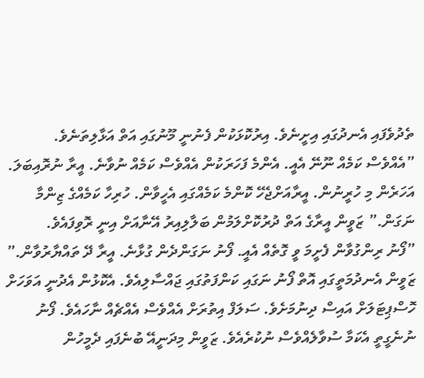ތެދުވެފައި އެނދުގައި އިށީނެވެ. އިރުކޮޅަކުން ފެނުނީ މޫނުގައި އަތް އަޅާލިތަނެވެ.
”އެއްވެސް ކަމެއް ނޫނޭ އެއީ. އެންމެ ފަހަރަކުން އެއްވެސް ކަމެއް ނުވާނެ. އީރާ ނުރޮއިބަލަ. އަހަރެން މި ހުރީނުން. އީރާއަށްޖެހޭ ކޮންމެ ކަމެއްގައި އެހީވާން. ހުރިހާ ކަމެއްގެ ޒިންމާ ނަގަން.” ޒަވީން އީރާގެ އަތް ދުރުކޮށްލަމުން ބަލާލިއިރު އޭނާއަށް އިނީ ރޮވިފައެވެ.
”ފޯނު ރިންގުވާން ފެށީމަ ވީ ގޮތެއް އެއީ. ފޯނު ނަގަންދެން ގުޅާނެ. އީރާ ދޭ ތައްޔާރުވާން.” ޒަވީން އެނދުމަތީގައި އޮތް ފޯނު ނަގައި ކަންފަތުގައި ޖައްސާލިއެވެ. އެކޮޅުން އެދުނީ އަވަހަށް ހޮސްޕިޓަލަށް އައިސް ދިނުމަށެވެ. ސަލަފް އިތުރަށް އެއްވެސް އެއްޗެއް ނާހައެވެ. ފޯނު ނުނެގީތީ އެކަމާ ސުވާލެއްވެސް ނުކުރެއެވެ. ޒަވީން މިދަނީއޭ ބުނެފައި ދެމީހުން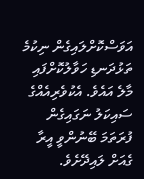އަވަސްކޮށްލައިގެން ނިކުމެ ތަޅުދަނޑި ހަވާލުކޮށްފައި މާލެ އައެވެ. އެކުވެރިއެއްގެ ސައިކަލު ނަގައިގެން ފުރަތަމަ ބޭނުންވީ އީރާ ގެއަށް ލައިދޭށެވެ.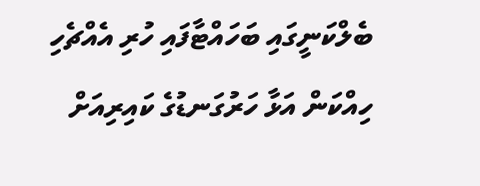ބެލްކަނީގައި ބަހައްޓާފައި ހުރި އެއްޗެހި ހިއްކަން އަޅާ ހަރުގަނޑުގެ ކައިރިއަށް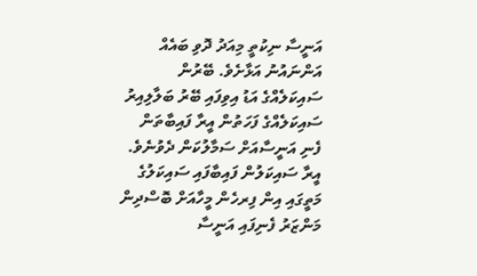އަނީސާ ނިކުތީ މިއަދު ދޮވި ބައެއް އަންނައުނު އަޅާށެވެ. ބޭރުން ސައިކަލެއްގެ އަޑު އިވިފައި ބޭރު ބަލާލިއިރު ސައިކަލެއްގެ ފަހަތުން އީރާ ފައިބާތަން ފެނި އަނީސާއަށް ސަމާލުކަން ދެވުނެވެ. އީރާ ސައިކަލުން ފައިބާފައި ސައިކަލުގެ މަތީގައި އިން ފިރހެން މީހާއަށް ބޮސްދިން މަންޒަރު ފެނިފައި އަނީސާ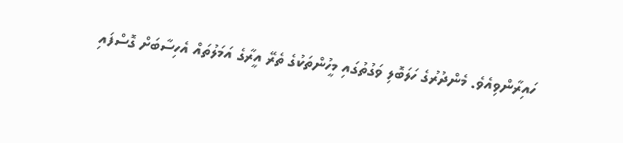ހައިރާންވިއެވެ. މެންދުރުގެ ހަލަބޮލި ވަގުތުގައި މީހުންތަކުގެ ތެރޭ އީރާގެ އަމަލުތައް އެހިސާބަށް ގޮސްފައި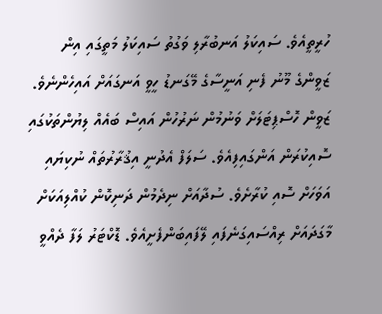ހުރީތީއެވެ. ސައިކަލު އަނބުރާލި ވަގުތު ސައިކަލު މަތީގައި އިން ޒަވީންގެ މޫނު ފެނި އަނީސާގެ މޭގަނޑު ހީވީ އަނގައަށް އައިހެންނެވެ.
ޒަވީން ހޮސްޕިޓަލަށް ވަނުމުން ނަރުހުން އައިސް ބައެއް ލިޔުންތަކުގައި ސޮއިކުރަން އަންގައިފިއެވެ. ސަލަފް އެދުނީ އިޤުރާރުތައް ނުކިޔައި އަވަހަށް ސޮއި ކުރާށެވެ. ސުދާއަށް ނިދެމުން ދަނިކޮން ކުއްލިއަކަށް މާގަދައަށް ރިއްސައިގަނެފައި ލޭފައިބަންފެށީއެވެ. ޑޮކްޓަރު ލަފާ ދެއްވީ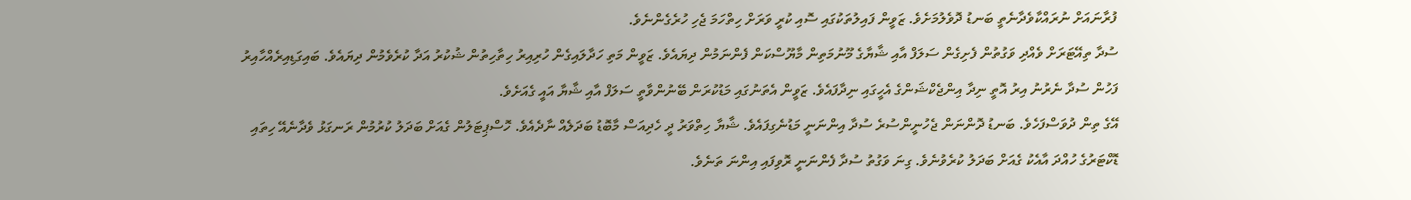ފުރާނައަށް ނުރައްކާވެދާނެތީ ބަނޑު ދޮވެލުމަށެވެ. ޒަވީން ފައިލުތަކުގައި ސޮއި ކުރީ ވަރަށް ހިތްހަމަ ޖެހި ހުރެގެންނެވެ.
ސުދާ ތިއޭޓަރަށް ވެއްދި ވަގުތުން ފެށިގެން ސަލަފް އާއި ޝާޔާގެ މޫނުމަތިން މާޔޫސްކަން ފެންނަމުން ދިޔައެވެ. ޒަވީން މަތި ހަދާލައިގެން ހުރިއިރު ހިތާހިތުން ޝުކުރު އަދާ ކުރެވެމުން ދިޔައެވެ. ބައިގަޑިއިރެއްހާއިރު ފަހުން ސުދާ ނެރުނު އިރު އޮތީ ނިދާ އިންޖެކްޝަންގެ އެހީގައި ނިދާފައެވެ. ޒަވީން އެތަނުގައި މަޑުކުރަން ބޭނުންވާތީ ސަލަފް އާއި ޝާޔާ އައީ ގެއަށެވެ.
އޭގެ ތިން ދުވަސްފަހެވެ. ބަނޑު ދޮންނަން ޖެހުނީންސުރެ ސުދާ އިންނަނީ މަޑުނެގިފައެވެ. ޝާޔާ ހިތްވަރު ދީ ހެދިއަސް މާބޮޑު ބަދަލެއް ނާދެއެވެ. ހޮސްޕިޓަލުން ގެއަށް ބަދަލު ކުރުމުން ރަނގަޅު ވެދާނެއޭ ހިތައި ޑޮކްޓަރުގެ ހުއްދަ އާއެކު ގެއަށް ބަދަލު ކުރެވުނެވެ. ގިނަ ވަގުތު ސުދާ ފެންނަނީ ރޮވިފައި އިންނަ ތަނެވެ.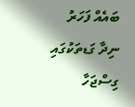ބައެއް ފަހަރު ނިދާ ގަޑތަކުގައި ގިސްޖަހާ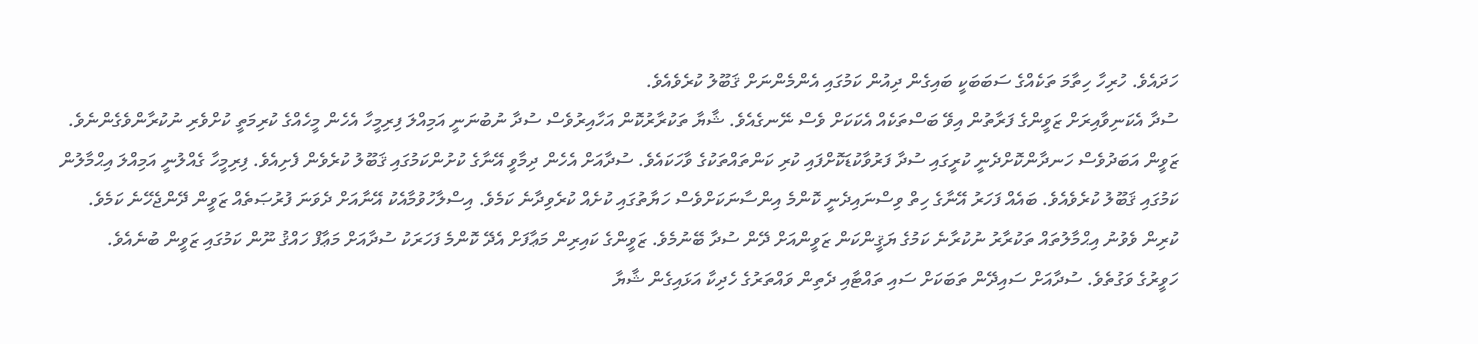ހަދައެވެ. ހުރިހާ ހިތާމަ ތަކެއްގެ ސަބަބަކީ ބައިގެން ދިއުން ކަމުގައި އެންމެންނަށް ޤަބޫލު ކުރެވެއެވެ.
ސުދާ އެކަނިވާއިރަށް ޒަވީންގެ ފަރާތުން އިވޭ ބަސްތަކެއް އެކަކަށް ވެސް ނޭނގެއެވެ. ޝާޔާ ތަކުރާރުކޮން އަހާއިރުވެސް ސުދާ ނުބުނަނީ އަމިއްލަ ފިރިމީހާ އެހެން މީހެއްގެ ކުރިމަތީ ކުށްވެރި ނުކުރާންވެގެންނެވެ. ޒަވީން އަބަދުވެސް ހަނދާންކޮށްދެނީ ކުރީގައި ސުދާ ފަރުވާކުޑަކޮށްފައި ކުރި ކަންތައްތަކުގެ ވާހަކައެވެ. ސުދާއަށް އެހެން ދިމާވީ އޭނާގެ ކުށުންކަމުގައި ޤަބޫލު ކުރެވެން ފެށިއެވެ. ފިރިމީހާ ގެއްލުނީ އަމިއްލަ އިޙްމާލުން ކަމުގައި ޤަބޫލު ކުރެވެއެވެ. ބައެއް ފަހަރު އޭނާގެ ހިތް ވިސްނައިދެނީ ކޮންމެ އިންސާނަކަށްވެސް ހަޔާތުގައި ކުށެއް ކުރެވިދާނެ ކަމެވެ. އިސްލާހުވުމާއެކު އޭނާއަށް ދެވަނަ ފުރުޞަތެއް ޒަވީން ދޭންޖެހޭނެ ކަމެވެ. ކުރިން ވެވުނު އިޙްމާލުތައް ތަކުރާރު ނުކުރާނެ ކަމުގެ ޔަޤީންކަން ޒަވީންއަށް ދޭން ސުދާ ބޭނުމެވެ. ޒަވީންގެ ކައިރިން މަޢާފަށް އެދޭ ކޮންމެ ފަހަރަކު ސުދާއަށް މަޢާފް ހައްޤު ނޫން ކަމުގައި ޒަވީން ބުނެއެވެ.
ހަވީރުގެ ވަގުތެވެ. ސުދާއަށް ސައިދޭން ތަބަކަށް ސައި ތައްޓާއި ދެތިން ވައްތަރުގެ ހެދިކާ އަޅައިގެން ޝާޔާ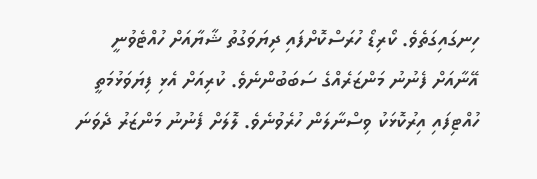ހިނގައިގަތެވެ. ކޯރިޑޯ ހުރަސްކޮށްފައި ދިޔަވަގުތު ޝާޔާއަށް ހުއްޓެވުނީ އޭނާއަށް ފެނުނު މަންޒަރެއްގެ ސަބަބުންނެވެ. ކުރިއަށް އެޅި ފިޔަވަޅުމަތީ ހުއްޓިފައި އިރުކޮޅަކު ވިސްނާލަން ހުރެވުނެވެ. ލޮލަށް ފެނުނު މަންޒަރު ދެވަނަ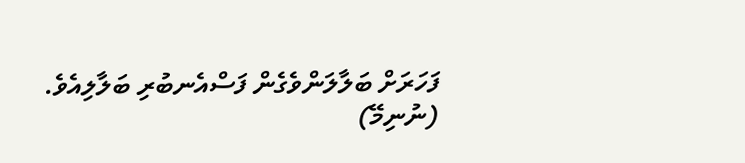ފަހަރަށް ބަލާލަންވެގެން ފަސްއެނބުރި ބަލާލިއެވެ.
(ނުނިމޭ)